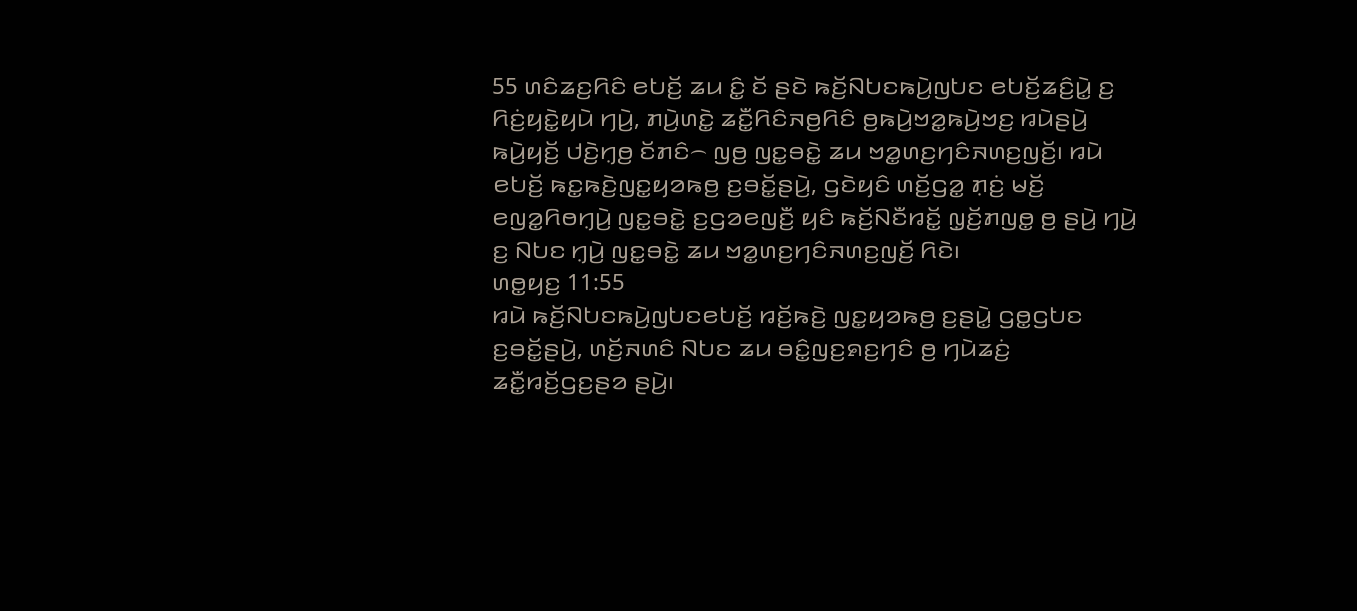55 ꤛꤢꤨꤘꤢ꤬ꤖꤢꤨ ꤕꤝꤢꤩ꤬ ꤘꤣ ꤢꤨ꤭ ꤢꤩ ꤔꤢꤧ ꤒꤢꤩ꤬ꤡꤝꤢꤒꤣꤧ꤬ꤜꤝꤢ ꤕꤝꤢꤩ꤬ꤘꤢꤨ꤬ꤣꤧ꤭ ꤢ꤬ ꤖꤢꤦ꤬ꤟꤢꤧ꤭ꤟꤣꤧ ꤚꤣꤧ꤬, ꤊꤣꤧ꤬ꤛꤢꤧ꤭ ꤘꤢꤪ꤭ꤖꤢꤨꤏꤥ꤬ꤖꤢꤨ ꤥ꤬ꤒꤣꤧ꤬ꤠꤤ꤭ꤒꤣꤧ꤬ꤠꤢ꤬ ꤙꤣꤧꤔꤣꤧ꤬ ꤒꤣꤧ꤬ꤟꤢꤩ꤬ ꤓꤢꤧ꤬ꤚ꤫ꤥ꤬ ꤢꤩꤊꤢꤨ꤮ ꤜꤥ꤬ ꤜꤢ꤭ꤋꤢꤧ꤭ ꤘꤣ ꤠꤤ꤭ꤛꤢ꤬ꤚꤢꤨꤏꤛꤢ꤬ꤜꤢꤩ꤬꤯ ꤙꤣꤧ ꤕꤝꤢꤩ꤬ ꤒꤢ꤭ꤒꤢꤧ꤬ꤜꤢ꤭ꤟꤤꤒꤥ꤬ ꤢ꤬ꤋꤢꤩ꤭ꤔꤣꤧ꤬, ꤞꤢꤧꤟꤢꤨ ꤛꤢꤩ꤬ꤞꤤ꤭ ꤊ꤫ꤢꤦ꤬ ꤗꤢꤩ꤬ ꤕꤜꤤ꤭ꤖꤥꤚ꤫ꤣꤧ꤬ ꤜꤢ꤭ꤋꤢꤧ꤭ ꤢ꤬ꤞꤤꤕꤜꤢꤪ꤬ ꤟꤢꤨ ꤒꤢꤩ꤬ꤡꤢꤪꤙꤢꤩ꤭ ꤜ꤫ꤢꤩ꤬ꤊꤜꤥ꤭ ꤥ꤬ ꤔꤣꤧ꤬ ꤚꤣꤧ꤬ ꤢ꤬ ꤡꤝꤢ ꤚ꤫ꤣꤧ꤬ ꤜꤢ꤭ꤋꤢꤧ꤭ ꤘꤣ ꤠꤤ꤭ꤛꤢ꤬ꤚꤢꤨꤏꤛꤢ꤬ꤜꤢꤩ꤬ ꤖꤢꤧ꤯
ꤛꤥ꤭ꤟꤢ꤬ 11:55
ꤙꤣꤧ ꤒꤢꤩ꤬ꤡꤝꤢꤒꤣꤧ꤬ꤜꤝꤢꤕꤝꤢꤩ꤬ ꤙꤢꤩ꤬ꤒꤢꤧ꤬ ꤜꤢ꤭ꤟꤤꤒꤥ꤬ ꤢ꤬ꤔꤣꤧ꤭ ꤞꤥ꤭ꤞꤝꤢ ꤢ꤬ꤋꤢꤩ꤭ꤔꤣꤧ꤬, ꤛꤢꤩ꤬ꤏꤛꤢꤨ ꤡꤝꤢ ꤘꤣ ꤋꤢꤨ꤭ꤜꤢ꤬ꤎꤢ꤬ꤚꤢꤨ ꤥ꤬ ꤚꤣꤧꤘꤢꤦ꤬ ꤘꤢꤪ꤭ꤙꤢꤩ꤬ꤞꤢ꤬ꤔꤤ ꤔꤣꤧ꤬꤯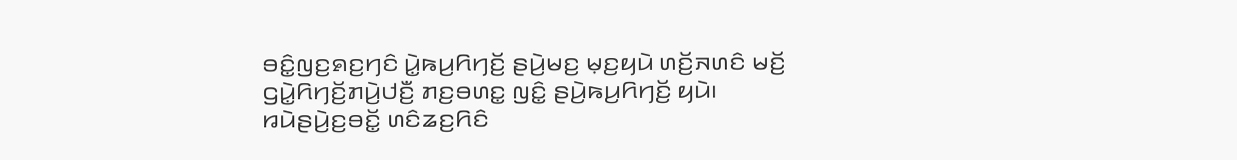ꤋꤢꤨ꤭ꤜꤢ꤬ꤎꤢ꤬ꤚꤢꤨ ꤣꤧ꤭ꤒꤣ꤬ꤖꤚꤢꤩ꤬ ꤔꤣꤧ꤬ꤗꤢ꤬ ꤗ꤫ꤢ꤬ꤟꤣꤧ ꤛꤢꤩ꤬ꤏꤛꤢꤨ ꤗꤢꤩ꤬ ꤞꤣꤧ꤭ꤖꤚꤢꤩ꤬ꤊꤣꤧ꤬ꤓꤢꤪ꤬ ꤊꤢ꤬ꤋꤛꤢ꤭ ꤜꤢꤨ꤭ ꤔꤣꤧ꤬ꤒꤣ꤬ꤖꤚꤢꤩ꤬ ꤟꤣꤧ꤯
ꤙꤣꤧꤔꤣꤧ꤬ꤢ꤬ꤋꤢꤩ꤭ ꤛꤢꤨꤘꤢ꤬ꤖꤢꤨ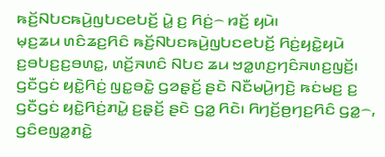ꤒꤢꤩ꤬ꤡꤝꤢꤒꤣꤧ꤬ꤜꤝꤢꤕꤝꤢꤩ꤬ ꤣꤧ꤭ ꤢ꤬ ꤖꤢꤦ꤬꤮ ꤙꤢꤩ꤬ ꤟꤣꤧ꤯
ꤗ꤫ꤢ꤬ꤘꤣ ꤛꤢꤨꤘꤢ꤬ꤖꤢꤨ ꤒꤢꤩ꤬ꤡꤝꤢꤒꤣꤧ꤬ꤜꤝꤢꤕꤝꤢꤩ꤬ ꤖꤢꤦ꤬ꤟꤢꤧ꤭ꤟꤣꤧ ꤢ꤬ꤋꤝꤢ꤬ꤢ꤬ꤋꤛꤢ꤭, ꤛꤢꤩ꤬ꤏꤛꤢꤨ ꤡꤝꤢ ꤘꤣ ꤠꤤ꤭ꤛꤢ꤬ꤚꤢꤨꤏꤛꤢ꤬ꤜꤢꤩ꤬꤯
ꤞꤢꤪꤞꤢꤦ ꤟꤢꤧ꤭ꤖꤢꤦ꤬ ꤜꤢ꤭ꤋꤢꤧ꤭ ꤞꤤꤔ꤫ꤢꤩ꤬ ꤔꤢꤧ ꤡꤢꤪꤗꤣꤧ꤬ꤚꤢꤧ꤬ ꤒꤢꤦꤗꤢ꤬ ꤢ꤬ ꤞꤢꤪꤞꤢꤦ ꤟꤢꤧ꤭ꤖꤢꤦ꤬ꤊꤣꤧ꤭ ꤢ꤬ꤔ꤫ꤢꤩ꤬ ꤔꤢꤧ ꤞꤤ꤭ ꤖꤢꤧ꤯ ꤖꤚꤢꤩ꤬ꤥ꤬ꤚꤢ꤬ꤖꤢꤨ ꤞꤤ꤭꤮, ꤞꤢꤨꤕꤜꤤ꤭ꤊꤢꤧ꤭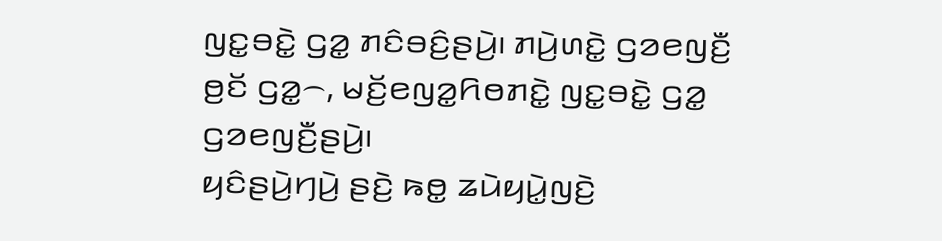ꤜꤢ꤭ꤋꤢꤧ꤭ ꤞꤤ꤭ ꤊꤢꤨꤋꤢꤨ꤬ꤔꤣꤧ꤬꤯ ꤊꤣꤧ꤬ꤛꤢꤧ꤭ ꤞꤤꤕꤜꤢꤪ꤬ ꤥ꤬ꤢꤩ ꤞꤤ꤭꤮, ꤗꤢꤩ꤬ꤕꤜꤤ꤭ꤖꤥꤊꤢꤧ꤭ ꤜꤢ꤭ꤋꤢꤧ꤭ ꤞꤤ꤭ ꤞꤤꤕꤜꤢꤪ꤬ꤔꤣꤧ꤬꤯
ꤟꤢꤨꤔꤣꤧ꤬ꤚꤣꤧ꤬ ꤔꤢꤧ꤬ ꤒꤥ꤭ ꤘꤣꤧꤟꤣꤧ꤭ꤜꤢꤧ꤬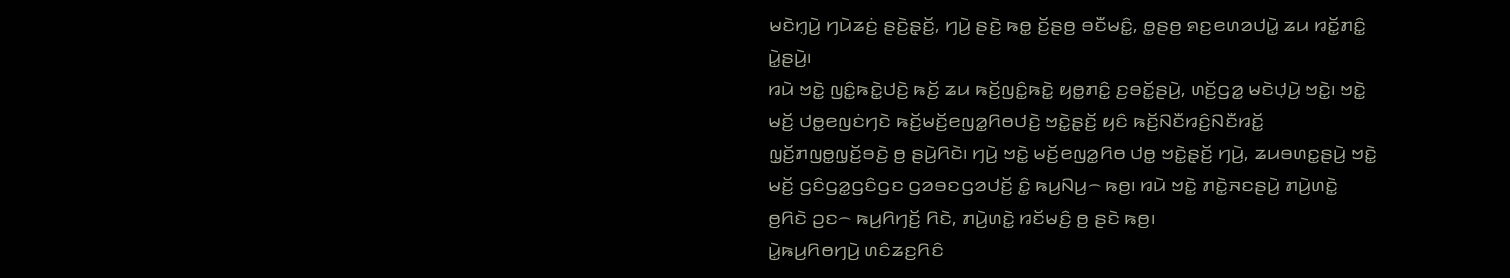ꤗꤢꤧꤚ꤫ꤣꤧ꤬ ꤚꤣꤧꤘꤢꤦ꤬ ꤔꤢꤧ꤬ꤔ꤫ꤢꤩ꤬, ꤚꤣꤧ꤬ ꤔꤢꤧ꤬ ꤒꤥ꤭ ꤢꤩ꤬ꤔꤥ꤬ ꤋꤢꤪꤗꤢꤨ꤭, ꤥ꤭ꤔꤥ꤬ ꤎꤢ꤬ꤕꤛꤤꤓꤣꤧ꤭ ꤘꤣ ꤙꤢꤩ꤭ꤊꤢꤨ꤭ ꤣꤧ꤭ꤔꤣꤧ꤬꤯
ꤙꤣꤧ ꤠꤢꤧ꤭ ꤜꤢꤨ꤭ꤒꤢꤧ꤭ꤓꤢꤧ꤬ ꤒꤢꤩ꤬ ꤘꤣ ꤒꤢꤩ꤬ꤜꤢꤨ꤭ꤒꤢꤧ꤭ ꤟꤥ꤭ꤊꤢꤨ꤭ ꤢ꤬ꤋꤢꤩ꤭ꤔꤣꤧ꤬, ꤛꤢꤩ꤬ꤞꤤ꤭ ꤗꤢꤧꤓ꤫ꤣꤧ꤬ ꤠꤢꤧ꤭꤯ ꤠꤢꤧ꤭ ꤗꤢꤩ꤬ ꤓꤥ꤭ꤕꤜꤢꤦꤚꤢꤧ ꤒꤢꤩ꤬ꤗꤢꤩ꤬ꤕꤜꤤ꤭ꤖꤥꤓꤢꤧ꤬ ꤠꤢꤧ꤭ꤔ꤫ꤢꤩ꤬ ꤟꤢꤨ ꤒꤢꤩ꤬ꤡꤢꤪꤙꤢꤨ꤬ꤡꤢꤪꤙꤢꤩ꤭ ꤜ꤫ꤢꤩ꤬ꤊꤜꤥ꤭ꤜ꤫ꤢꤩ꤬ꤋꤢꤧ꤬ ꤥ꤬ ꤔꤣꤧ꤬ꤖꤢꤧ꤯ ꤚꤣꤧ꤬ ꤠꤢꤧ꤭ ꤗꤢꤩ꤬ꤕꤜꤤ꤭ꤖꤥ ꤓꤥ꤭ ꤠꤢꤧ꤭ꤔ꤫ꤢꤩ꤬ ꤚꤣꤧ꤬, ꤘꤣꤋꤛꤢ꤭ꤔꤣꤧ꤬ ꤠꤢꤧ꤭ ꤗꤢꤩ꤬ ꤞꤢꤨꤞꤤ꤭ꤞꤢꤨꤞꤢ ꤞꤤꤋꤢꤞꤤꤓꤢꤩ꤬ ꤢꤨ꤭ ꤒꤣ꤬ꤡꤣ꤬꤮ ꤒꤥ꤬꤯ ꤙꤣꤧ ꤠꤢꤧ꤭ ꤊꤢꤧ꤭ꤏꤢꤔꤣꤧ꤬ ꤊꤣꤧ꤬ꤛꤢꤧ꤭ ꤥ꤬ꤖꤢꤧ ꤑꤢ꤮ ꤒꤣ꤬ꤖꤚꤢꤩ꤬ ꤖꤢꤧ, ꤊꤣꤧ꤬ꤛꤢꤧ꤭ ꤙꤢꤩꤗꤢꤨ꤬ ꤥ꤬ ꤔꤢꤧ ꤒꤥ꤬꤯
ꤣꤧ꤭ꤒꤣ꤬ꤖꤥꤚꤣꤧ꤬ ꤛꤢꤨꤘꤢ꤬ꤖꤢꤨ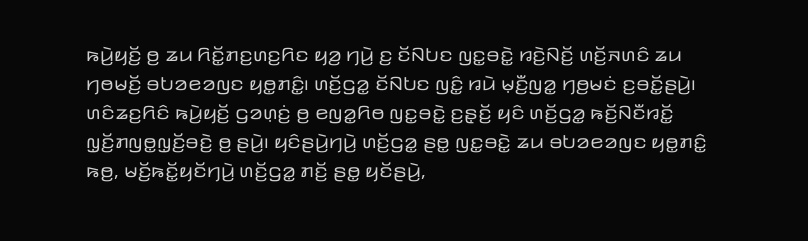ꤒꤣꤧ꤬ꤟꤢꤩ꤬ ꤥ꤬ ꤘꤣ ꤖꤢꤩ꤭ꤊꤢ꤬ꤛꤢ꤬ꤖꤢ ꤟꤤ꤬ ꤚꤣꤧ꤬ ꤢ꤬ ꤢꤩꤡꤝꤢ ꤜꤢ꤭ꤋꤢꤧ꤭ ꤙꤢꤧ꤬ꤡꤢꤩ꤬ ꤛꤢꤩ꤬ꤏꤛꤢꤨ ꤘꤣ ꤚꤥꤗꤢꤩ꤬ ꤋꤝꤤꤕꤤꤜꤢ ꤟꤥ꤭ꤊꤢꤨ꤭꤯ ꤛꤢꤩ꤬ꤞꤤ꤭ ꤢꤩꤡꤝꤢ ꤜꤢꤨ꤭ ꤙꤣꤧ ꤗ꤫ꤢꤪ꤬ꤜꤤ꤭ ꤚꤥ꤬ꤗꤢꤦ ꤢ꤬ꤋꤢꤩ꤭ꤔꤣꤧ꤬꤯ ꤛꤢꤨꤘꤢ꤬ꤖꤢꤨ ꤒꤣꤧ꤬ꤟꤢꤩ꤬ ꤞꤤꤛ꤫ꤢꤦ꤬ ꤥ꤬ ꤕꤜꤤ꤭ꤖꤥ ꤜꤢ꤭ꤋꤢꤧ꤭ ꤢ꤬ꤔ꤫ꤢꤩ꤬ ꤟꤢꤨ ꤛꤢꤩ꤬ꤞꤤ꤭ ꤒꤢꤩ꤬ꤡꤢꤪꤙꤢꤩ꤭ ꤜ꤫ꤢꤩ꤬ꤊꤜꤥ꤭ꤜ꤫ꤢꤩ꤬ꤋꤢꤧ꤬ ꤥ꤬ ꤔꤣꤧ꤬꤯ ꤟꤢꤨꤔꤣꤧ꤬ꤚꤣꤧ꤬ ꤛꤢꤩ꤬ꤞꤤ꤭ ꤔꤥ꤭ ꤜꤢ꤭ꤋꤢꤧ꤭ ꤘꤣ ꤋꤝꤤꤕꤤꤜꤢ ꤟꤥ꤭ꤊꤢꤨ꤭ ꤒꤥ꤬, ꤗꤢꤩ꤬ꤒꤢꤩ꤭ꤟꤢꤩꤚꤣꤧ꤬ ꤛꤢꤩ꤬ꤞꤤ꤭ ꤊꤢꤩ꤬ ꤔꤥ꤭ ꤟꤢꤩꤔꤣꤧ꤬,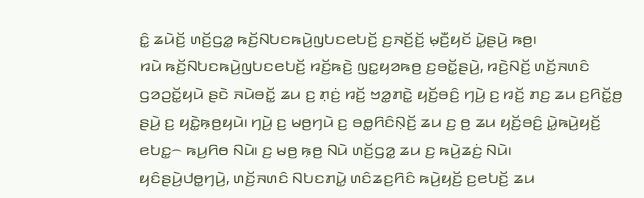ꤢꤨ꤭ ꤘꤣꤧꤢꤩ꤬ ꤛꤢꤩ꤬ꤞꤤ꤭ ꤒꤢꤩ꤬ꤡꤝꤢꤒꤣꤧ꤬ꤜꤝꤢꤕꤝꤢꤩ꤬ ꤢ꤬ꤏꤢꤩ꤬ꤢꤩ꤬ ꤗ꤫ꤢꤪ꤬ꤟꤢꤩ ꤣꤧ꤭ꤔꤣꤧ꤬ ꤒꤥ꤬꤯
ꤙꤣꤧ ꤒꤢꤩ꤬ꤡꤝꤢꤒꤣꤧ꤬ꤜꤝꤢꤕꤝꤢꤩ꤬ ꤙꤢꤩ꤬ꤒꤢꤧ꤬ ꤜꤢ꤭ꤟꤤꤒꤥ꤬ ꤢ꤬ꤋꤢꤩ꤭ꤔꤣꤧ꤬, ꤙꤢꤧ꤬ꤡꤢꤩ꤬ ꤛꤢꤩ꤬ꤏꤛꤢꤨ ꤞꤤꤑꤢꤩ꤭ꤟꤣꤧ ꤔꤢꤧ ꤏꤣꤧꤋꤢꤩ꤭ ꤘꤣ ꤢ꤬ ꤊ꤫ꤢꤦ꤬ ꤙꤢꤩ꤬ ꤠꤤ꤭ꤊꤢꤧ꤭ ꤟꤢꤩ꤬ꤋꤢꤨ꤬ ꤚꤣꤧ꤬ ꤢ꤬ ꤙꤢꤩ꤬ ꤊꤢ꤬ ꤘꤣ ꤢ꤬ꤖꤢꤩ꤭ꤥ꤬ ꤔꤣꤧ꤬ ꤢ꤬ ꤟꤢꤧ꤭ꤒ꤫ꤥ꤬ꤟꤣꤧ꤯ ꤚꤣꤧ꤬ ꤢ꤬ ꤗꤥ꤬ꤚꤣꤧ ꤢ꤬ ꤋꤥ꤭ꤖꤢꤨꤡ꤫ꤢꤩ꤬ ꤘꤣ ꤢ꤬ ꤥ꤬ ꤘꤣ ꤟꤢꤩ꤬ꤋꤢꤨ꤬ ꤣꤧ꤭ꤒꤣꤧ꤬ꤟꤢꤩ꤬ ꤕꤝꤢ꤭꤮ ꤒꤣ꤬ꤖꤥ ꤡꤣꤧ꤯ ꤢ꤬ ꤗꤥ꤬ ꤒ꤫ꤥ꤬ ꤡꤣꤧ ꤛꤢꤩ꤬ꤞꤤ꤭ ꤘꤣ ꤢ꤬ ꤒꤣꤧ꤬ꤘꤢꤦ꤬ ꤡꤣꤧ꤯
ꤟꤢꤨꤔꤣꤧ꤬ꤓꤥ꤭ꤚꤣꤧ꤬, ꤛꤢꤩ꤬ꤏꤛꤢꤨ ꤡꤝꤢꤊꤣꤧ꤭ ꤛꤢꤨꤘꤢ꤬ꤖꤢꤨ ꤒꤣꤧ꤬ꤟꤢꤩ꤬ ꤢ꤬ꤕꤝꤢꤩ꤬ ꤘꤣ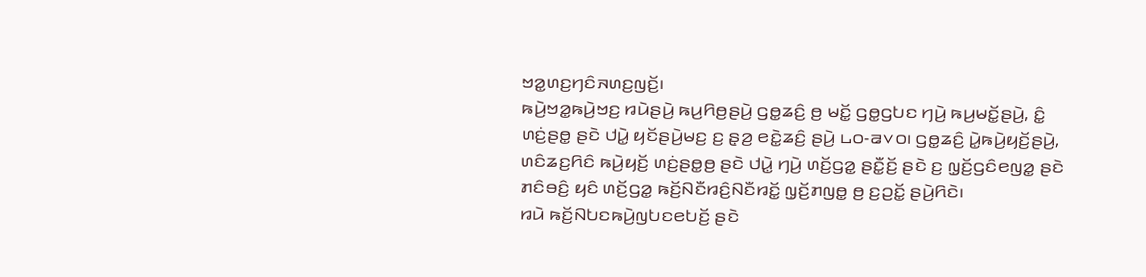ꤠꤤ꤭ꤛꤢ꤬ꤚꤢꤨꤏꤛꤢ꤬ꤜꤢꤩ꤬꤯
ꤒꤣꤧ꤬ꤠꤤ꤭ꤒꤣꤧ꤬ꤠꤢ꤬ ꤙꤣꤧꤔꤣꤧ꤬ ꤒꤣ꤬ꤖꤥ꤬ꤔꤣꤧ꤬ ꤞꤥ꤭ꤘꤢꤨ꤬ ꤥ꤬ ꤗꤢꤩ꤭ ꤞꤥ꤭ꤞꤝꤢ ꤚꤣꤧ꤬ ꤒꤣ꤬ꤗꤢꤩ꤭ꤔꤣꤧ꤬, ꤢꤨ꤭ ꤛꤢꤦ꤬ꤔꤥ꤭ ꤔꤢꤧ ꤓꤣꤧ꤭ ꤟꤢꤩꤔꤣꤧ꤬ꤗꤢ꤬ ꤢ꤬ ꤔ꤫ꤤ꤬ ꤕꤢꤧ꤭ꤘꤢꤨ꤬ ꤔꤣꤧ꤬ ꤈꤀-꤁꤂꤀꤯ ꤞꤥ꤭ꤘꤢꤨ꤬ ꤣꤧ꤭ꤒꤣꤧ꤬ꤟꤢꤩ꤬ꤔꤣꤧ꤬, ꤛꤢꤨꤘꤢ꤬ꤖꤢꤨ ꤒꤣꤧ꤬ꤟꤢꤩ꤬ ꤛꤢꤦ꤬ꤔꤥ꤭ꤥ꤬ ꤔꤢꤧ ꤓꤣꤧ꤭ ꤚꤣꤧ꤬ ꤛꤢꤩ꤬ꤞꤤ꤭ ꤔꤢꤪ꤭ꤢꤩ꤬ ꤔꤢꤧ ꤢ꤬ ꤜ꤫ꤢꤩ꤬ꤞꤢꤨꤕꤜꤤ꤭ ꤔꤢꤧ ꤊꤢꤨꤋꤢꤨ꤬ ꤟꤢꤨ ꤛꤢꤩ꤬ꤞꤤ꤭ ꤒꤢꤩ꤬ꤡꤢꤪꤙꤢꤨ꤬ꤡꤢꤪꤙꤢꤩ꤭ ꤜ꤫ꤢꤩ꤬ꤊꤜꤥ꤭ ꤥ꤬ ꤢ꤬ꤑꤢꤩ꤭ ꤔꤣꤧ꤬ꤖꤢꤧ꤯
ꤙꤣꤧ ꤒꤢꤩ꤬ꤡꤝꤢꤒꤣꤧ꤬ꤜꤝꤢꤕꤝꤢꤩ꤬ ꤔꤢꤧ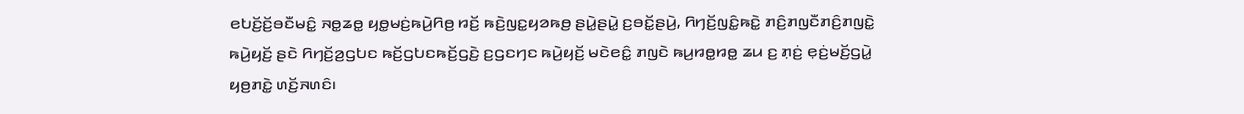ꤕꤝꤢꤩ꤬ꤢꤩ꤬ꤋꤢꤪꤗꤢꤨ꤭ ꤏꤥ꤭ꤘꤥ꤭ ꤟꤥ꤭ꤗꤢꤦ꤬ꤒꤣꤧ꤬ꤖꤥ꤬ ꤙꤢꤩ꤬ ꤒꤢꤧ꤬ꤜꤢ꤭ꤟꤤꤒꤥ꤬ ꤔꤣꤧ꤭ꤔꤣꤧ꤭ ꤢ꤬ꤋꤢꤩ꤭ꤔꤣꤧ꤬, ꤖꤚꤢꤩ꤬ꤜꤢꤨ꤭ꤒꤢꤧ꤭ ꤊꤢꤨ꤬ꤊꤜꤢꤪꤊꤢꤨ꤬ꤊꤜꤢꤧ꤭ ꤒꤣꤧ꤬ꤟꤢꤩ꤬ ꤔꤢꤧ ꤖꤚꤢꤩ꤬ꤤ꤬ꤞꤝꤢ ꤒꤢꤩ꤬ꤞꤝꤢꤒꤢꤩ꤬ꤞꤢꤧ꤬ ꤢ꤬ꤞꤢꤚꤢ ꤒꤣꤧ꤬ꤟꤢꤩ꤬ ꤗꤢꤧꤕꤢꤨ꤭ ꤊꤜꤢꤧ ꤒꤣ꤬ꤙꤥ꤭ꤙꤥ꤭ ꤘꤣ ꤢ꤬ ꤊ꤫ꤢꤦ꤬ ꤕ꤫ꤢꤦ꤬ꤗꤢꤩ꤬ꤞꤣꤧ꤭ ꤟꤥ꤬ꤊꤢꤧ꤭ ꤛꤢꤩ꤬ꤏꤛꤢꤨ꤯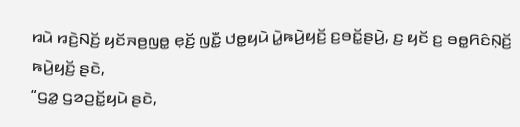ꤙꤣꤧ ꤙꤢꤧ꤬ꤡꤢꤩ꤬ ꤟꤢꤩꤏꤥ꤬ꤜꤥ꤭ ꤕ꤫ꤢꤩ꤬ ꤜꤢꤪ꤭ ꤓꤥ꤭ꤟꤣꤧ ꤣꤧ꤭ꤒꤣꤧ꤬ꤟꤢꤩ꤬ ꤢ꤬ꤋꤢꤩ꤭ꤔꤣꤧ꤬, ꤢ꤬ ꤟꤢꤩ ꤢ꤬ ꤋꤥ꤭ꤖꤢꤨꤡ꤫ꤢꤩ꤬ ꤒꤣꤧ꤬ꤟꤢꤩ꤬ ꤔꤢꤧ,
“ꤞꤤ꤭ ꤞꤤꤑꤢꤩ꤭ꤟꤣꤧ ꤔꤢꤧ,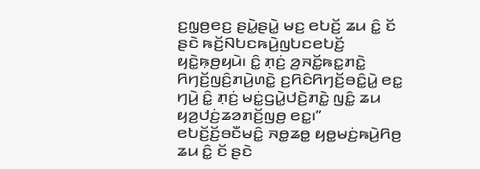ꤢ꤬ꤜ꤫ꤥ꤬ꤕꤢ꤬ ꤔꤣꤧ꤭ꤔꤣꤧ꤭ ꤗꤢ꤬ ꤕꤝꤢꤩ꤬ ꤘꤣ ꤢꤨ꤭ ꤢꤩ ꤔꤢꤧ ꤒꤢꤩ꤬ꤡꤝꤢꤒꤣꤧ꤬ꤜꤝꤢꤕꤝꤢꤩ꤬ ꤟꤢꤧ꤭ꤒ꤫ꤥ꤬ꤟꤣꤧ꤯ ꤢꤨ꤭ ꤊ꤫ꤢꤦ꤬ ꤤ꤬ꤏꤢꤩ꤭ꤒꤢ꤭ꤊꤢꤧ꤭ ꤖꤚꤢꤩ꤬ꤜꤢꤨ꤬ꤊꤣꤧ꤬ꤛꤢꤧ꤭ ꤢ꤬ꤖꤢꤨꤖꤚꤢꤩ꤬ꤋꤢꤨ꤭ꤣꤧ꤭ ꤕꤢ꤭ ꤚꤣꤧ꤬ ꤢꤨ꤭ ꤊ꤫ꤢꤦ꤬ ꤗꤢꤦ꤭ꤞꤣꤧ꤭ꤓꤢꤧ꤬ꤊꤢꤧ꤭ ꤜꤢꤨ꤭ ꤘꤣ ꤟꤤ꤬ꤓꤢꤦ꤬ꤘꤤꤊꤢꤩ꤬ꤜꤥ꤬ ꤕꤢ꤭꤯”
ꤕꤝꤢꤩ꤬ꤢꤩ꤬ꤋꤢꤪꤗꤢꤨ꤭ ꤏꤥ꤭ꤘꤥ꤭ ꤟꤥ꤭ꤗꤢꤦ꤬ꤒꤣꤧ꤬ꤖꤥ꤬ ꤘꤣ ꤢꤨ꤭ ꤢꤩ ꤔꤢꤧ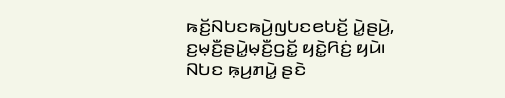ꤒꤢꤩ꤬ꤡꤝꤢꤒꤣꤧ꤬ꤜꤝꤢꤕꤝꤢꤩ꤬ ꤣꤧ꤭ꤔꤣꤧ꤬, ꤢ꤬ꤗ꤫ꤢꤪ꤬ꤔꤣꤧ꤭ꤗ꤫ꤢꤪ꤬ꤞꤢꤩ꤭ ꤟꤢꤧ꤭ꤖꤢꤦ꤬ ꤟꤣꤧ꤯
ꤡꤝꤢ ꤒ꤫ꤣ꤬ꤊꤣꤧ꤭ ꤔꤢꤧ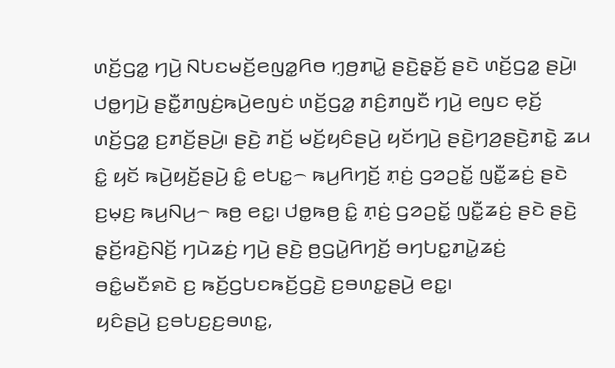ꤛꤢꤩ꤬ꤞꤤ꤭ ꤚꤣꤧ꤬ ꤡꤝꤢꤗꤢꤩ꤬ꤕꤜꤤ꤭ꤖꤥ ꤚ꤫ꤥ꤬ꤊꤣꤧ꤭ ꤔꤢꤧ꤬ꤔ꤫ꤢꤩ꤬ ꤔꤢꤧ ꤛꤢꤩ꤬ꤞꤤ꤭ ꤔꤣꤧ꤬꤯ ꤓꤥ꤭ꤚꤣꤧ꤬ ꤔꤢꤪ꤭ꤊꤜꤢꤦ꤬ꤒꤣꤧ꤬ꤕꤜꤢꤦ ꤛꤢꤩ꤬ꤞꤤ꤭ ꤊꤢꤨ꤬ꤊꤜꤢꤪ ꤚꤣꤧ꤬ ꤕꤜꤢ ꤕ꤫ꤢꤩ꤬ ꤛꤢꤩ꤬ꤞꤤ꤭ ꤢ꤬ꤊꤢꤩ꤬ꤔꤣꤧ꤬꤯ ꤔꤢꤧ꤬ ꤊꤢꤩ꤬ ꤗꤢꤩ꤬ꤟꤢꤨꤔꤣꤧ꤬ ꤟꤢꤩꤚꤣꤧ꤬ ꤔꤢꤧ꤬ꤚꤤ꤬ꤔꤢꤧ꤬ꤊꤢꤧ꤭ ꤘꤣ ꤢꤨ꤭ ꤟꤢꤩ ꤒꤣꤧ꤬ꤟꤢꤩ꤬ꤔꤣꤧ꤬ ꤢꤨ꤭ ꤕꤝꤢ꤭꤮ ꤒꤣ꤬ꤖꤚꤢꤩ꤬ ꤊ꤫ꤢꤦ꤬ ꤞꤤꤑꤢꤩ꤭ ꤜꤢꤪ꤭ꤘꤢꤦ꤬ ꤔꤢꤧ ꤢ꤬ꤗ꤫ꤢ꤬ ꤒꤣ꤬ꤡꤣ꤬꤮ ꤒꤥ꤬ ꤕꤢ꤭꤯ ꤓꤥ꤭ꤒꤥ꤬ ꤢꤨ꤭ ꤊ꤫ꤢꤦ꤬ ꤞꤤꤑꤢꤩ꤭ ꤜꤢꤪ꤭ꤘꤢꤦ꤬ ꤔꤢꤧ ꤔꤢꤧ꤬ ꤔ꤫ꤢꤩ꤬ꤙꤢꤧ꤬ꤡꤢꤩ꤬ ꤚꤣꤧꤘꤢꤦ꤬ ꤚꤣꤧ꤬ ꤔꤢꤧ꤬ ꤥ꤬ꤞꤣꤧ꤭ꤖꤚꤢꤩ꤬ ꤋꤚꤝꤢ꤭ꤊꤣꤧ꤭ꤘꤢꤦ꤬ ꤋꤢꤨ꤭ꤗꤢꤪꤎꤢꤧ ꤢ꤬ ꤒꤢꤩ꤬ꤞꤝꤢꤒꤢꤩ꤬ꤞꤢꤧ꤬ ꤢ꤬ꤋꤛꤢ꤭ꤔꤣꤧ꤬ ꤕꤢ꤭꤯
ꤟꤢꤨꤔꤣꤧ꤬ ꤢ꤬ꤋꤝꤢ꤬ꤢ꤬ꤋꤛꤢ꤭,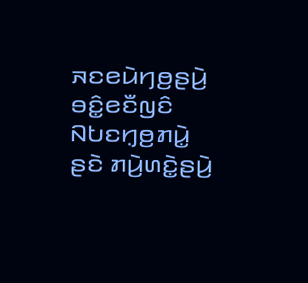ꤏꤢꤕꤣꤧꤚꤥ꤬ꤔꤣꤧ꤬ ꤋꤢꤨ꤭ꤕꤢꤪꤜꤢꤨ ꤡꤝꤢꤚ꤫ꤥ꤬ꤊꤣꤧ꤭ ꤔꤢꤧ ꤊꤣꤧ꤬ꤛꤢꤧ꤭ꤔꤣꤧ꤬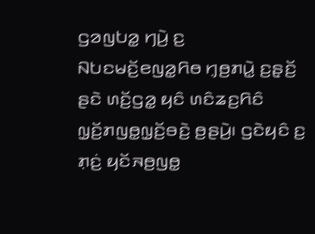ꤞꤤꤜꤝꤤ꤭ ꤚꤣꤧ꤬ ꤢ꤬ ꤡꤝꤢꤗꤢꤩ꤬ꤕꤜꤤ꤭ꤖꤥ ꤚ꤫ꤥ꤬ꤊꤣꤧ꤭ ꤢ꤬ꤔ꤫ꤢꤩ꤬ ꤔꤢꤧ ꤛꤢꤩ꤬ꤞꤤ꤭ ꤟꤢꤨ ꤛꤢꤨꤘꤢ꤬ꤖꤢꤨ ꤜ꤫ꤢꤩ꤬ꤊꤜꤥ꤭ꤜ꤫ꤢꤩ꤬ꤋꤢꤧ꤬ ꤥ꤬ꤔꤣꤧ꤬꤯ ꤞꤢꤧꤟꤢꤨ ꤢ꤬ ꤊ꤫ꤢꤦ꤬ ꤟꤢꤩꤏꤥ꤬ꤜꤥ꤭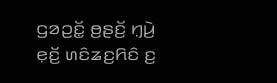ꤞꤤꤑꤢꤩ꤭ ꤥ꤬ꤔꤢꤩ꤬ ꤚ꤫ꤣꤧ꤬ ꤕ꤫ꤢꤩ꤬ ꤛꤢꤨꤘꤢ꤬ꤖꤢꤨ ꤢ꤬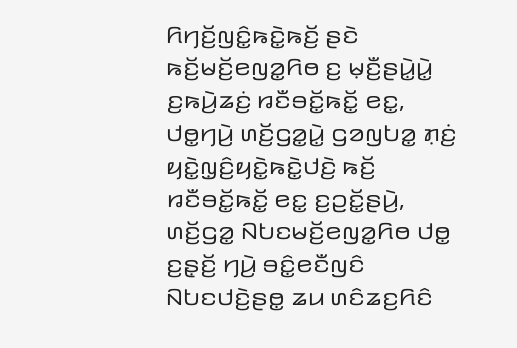ꤖꤚꤢꤩ꤬ꤜꤢꤨ꤭ꤒꤢꤧ꤭ꤒꤢꤩ꤬ ꤔꤢꤧ ꤒꤢꤩ꤬ꤗꤢꤩ꤬ꤕꤜꤤ꤭ꤖꤥ ꤢ꤬ ꤗ꤫ꤢꤪ꤬ꤔꤣꤧ꤭ꤣꤧ꤭ ꤢ꤬ꤒꤣꤧ꤬ꤘꤢꤦ꤬ ꤙꤢꤪꤋꤢꤩ꤭ꤒꤢꤩ꤭ ꤕꤢ꤭, ꤓꤥ꤭ꤚꤣꤧ꤬ ꤛꤢꤩ꤬ꤞꤤ꤭ꤣꤧ꤭ ꤞꤤꤜꤝꤤ꤭ ꤊ꤫ꤢꤦ꤬ ꤟꤢꤧ꤭ꤜ꤫ꤢꤨ꤬ꤟꤢꤧ꤭ꤒꤢꤧ꤭ꤓꤢꤧ꤬ ꤒꤢꤩ꤬ ꤙꤢꤪꤋꤢꤩ꤭ꤒꤢꤩ꤭ ꤕꤢ꤭ ꤢ꤬ꤑꤢꤩ꤭ꤔꤣꤧ꤬, ꤛꤢꤩ꤬ꤞꤤ꤭ ꤡꤝꤢꤗꤢꤩ꤬ꤕꤜꤤ꤭ꤖꤥ ꤓꤥ꤭ ꤢ꤬ꤔ꤫ꤢꤩ꤬ ꤚꤣꤧ꤬ ꤋꤢꤨ꤭ꤕꤢꤪꤜꤢꤨ ꤡꤝꤢꤓꤢꤧ꤬ꤔꤥ꤭ ꤘꤣ ꤛꤢꤨꤘꤢ꤬ꤖꤢꤨ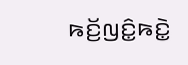ꤒꤢꤩ꤬ꤜꤢꤨ꤭ꤒꤢꤧ꤭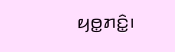ꤟꤥ꤭ꤊꤢꤨ꤭꤯